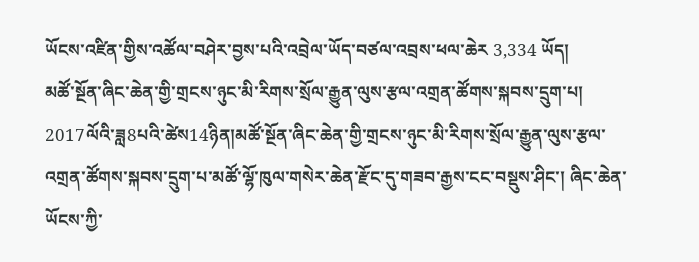ཡོངས་འཛིན་གྱིས་འཚོལ་བཤེར་བྱས་པའི་འབྲེལ་ཡོད་བཙལ་འབྲས་ཕལ་ཆེར 3,334 ཡོད།
མཚོ་སྔོན་ཞིང་ཆེན་གྱི་གྲངས་ཉུང་མི་རིགས་སྲོལ་རྒྱུན་ལུས་རྩལ་འགྲན་ཚོགས་སྐབས་དྲུག་པ།
2017ལོའི་ཟླ8པའི་ཚེས14ཉིན།མཚོ་སྔོན་ཞིང་ཆེན་གྱི་གྲངས་ཉུང་མི་རིགས་སྲོལ་རྒྱུན་ལུས་རྩལ་འགྲན་ཚོགས་སྐབས་དྲུག་པ་མཚོ་ལྷོ་ཁུལ་གསེར་ཆེན་རྫོང་དུ་གཟབ་རྒྱས་ངང་བསྡུས་ཤིང་། ཞིང་ཆེན་ཡོངས་ཀྱི་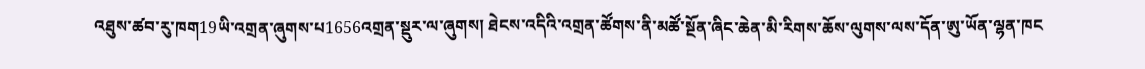འཐུས་ཚབ་རུ་ཁག19ཡི་འགྲན་ཞུགས་པ1656འགྲན་སྡུར་ལ་ཞུགས། ཐེངས་འདིའི་འགྲན་ཚོགས་ནི་མཚོ་སྔོན་ཞིང་ཆེན་མི་རིགས་ཆོས་ལུགས་ལས་དོན་ཨུ་ཡོན་ལྷན་ཁང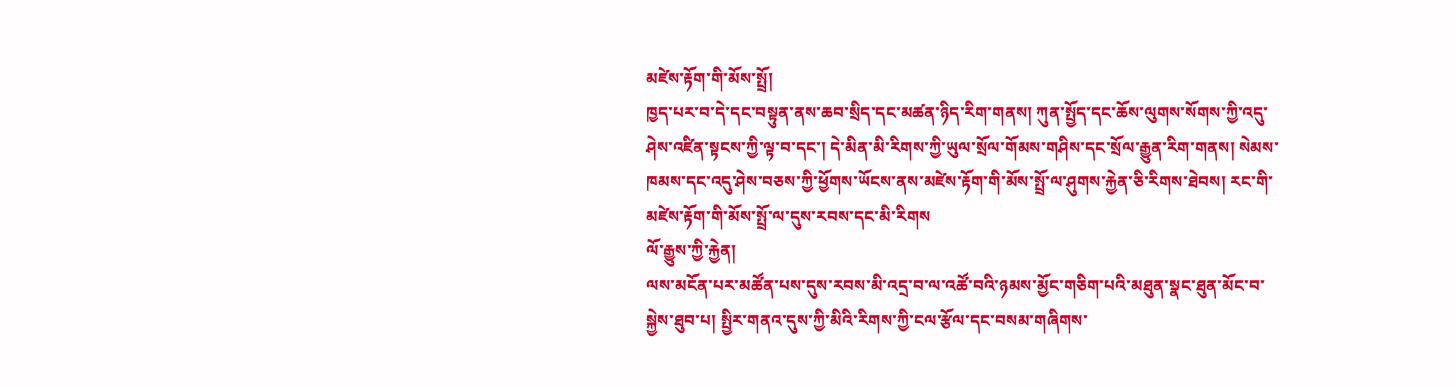མཛེས་རྟོག་གི་མོས་སྤྲོ།
ཁྱད་པར་བ་དེ་དང་བསྟུན་ནས་ཆབ་སྲིད་དང་མཚན་ཉིད་རིག་གནས། ཀུན་སྤྱོད་དང་ཆོས་ལུགས་སོགས་ཀྱི་འདུ་ཤེས་འཛིན་སྟངས་ཀྱི་ལྟ་བ་དང་། དེ་མིན་མི་རིགས་ཀྱི་ཡུལ་སྲོལ་གོམས་གཤིས་དང་སྲོལ་རྒྱུན་རིག་གནས། སེམས་ཁམས་དང་འདུ་ཤེས་བཅས་ཀྱི་ཕྱོགས་ཡོངས་ནས་མཛེས་རྟོག་གི་མོས་སྤྲོ་ལ་ཤུགས་རྐྱེན་ཅི་རིགས་ཐེབས། རང་གི་མཛེས་རྟོག་གི་མོས་སྤྲོ་ལ་དུས་རབས་དང་མི་རིགས
ལོ་རྒྱུས་ཀྱི་རྐྱེན།
ལས་མངོན་པར་མཚོན་པས་དུས་རབས་མི་འདྲ་བ་ལ་འཚོ་བའི་ཉམས་མྱོང་གཅིག་པའི་མཐུན་སྣང་ཐུན་མོང་བ་སྐྱེས་ཐུབ་པ། སྤྱིར་གནའ་དུས་ཀྱི་མིའི་རིགས་ཀྱི་ངལ་རྩོལ་དང་བསམ་གཞིགས་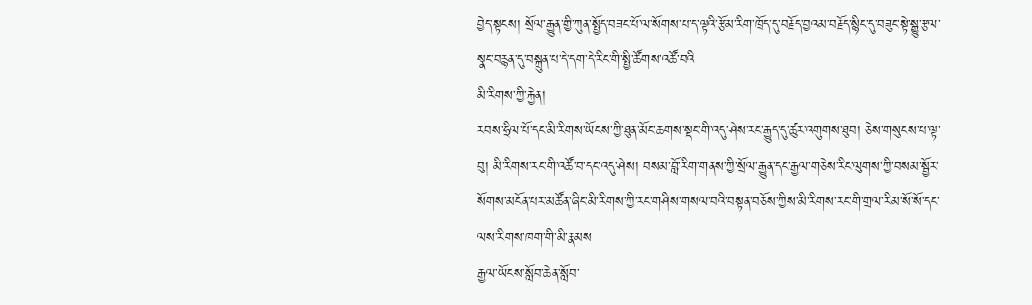བྱེད་སྟངས། སྲོལ་རྒྱུན་གྱི་ཀུན་སྤྱོད་བཟང་པོ་ལ་སོགས་པ་ད་ལྟའི་རྩོམ་རིག་ཁྲོད་དུ་བརྗོད་བྱའམ་བརྗོད་སྙིང་དུ་བཟུང་སྟེ་སྒྱུ་རྩལ་སྣང་བརྙན་དུ་བསྐྲུན་པ་དེ་དག་དེ་རིང་གི་སྤྱི་ཚོགས་འཚོ་བའི
མི་རིགས་ཀྱི་རྐྱེན།
རབས་ཧྲིལ་པོ་དང་མི་རིགས་ཡོངས་ཀྱི་ཐུན་མོང་ཆགས་སྡང་གི་འདུ་ཤེས་རང་རྒྱུད་དུ་ཚུར་འགུགས་ཐུབ། ཅེས་གསུངས་པ་ལྟ་བུ། མི་རིགས་རང་གི་འཚོ་བ་དང་འདུ་ཤེས། བསམ་བློ་རིག་གནས་ཀྱི་སྲོལ་རྒྱུན་དང་རྒྱལ་གཅེས་རིང་ལུགས་ཀྱི་བསམ་སྦྱོར་སོགས་མངོན་པར་མཚོན་ཞིང་མི་རིགས་ཀྱི་རང་གཤིས་གསལ་བའི་བསྟན་བཅོས་ཀྱིས་མི་རིགས་རང་གི་གྲལ་རིམ་སོ་སོ་དང་ལས་རིགས་ཁག་གི་མི་རྣམས
རྒྱལ་ཡོངས་སློབ་ཆེན་སློབ་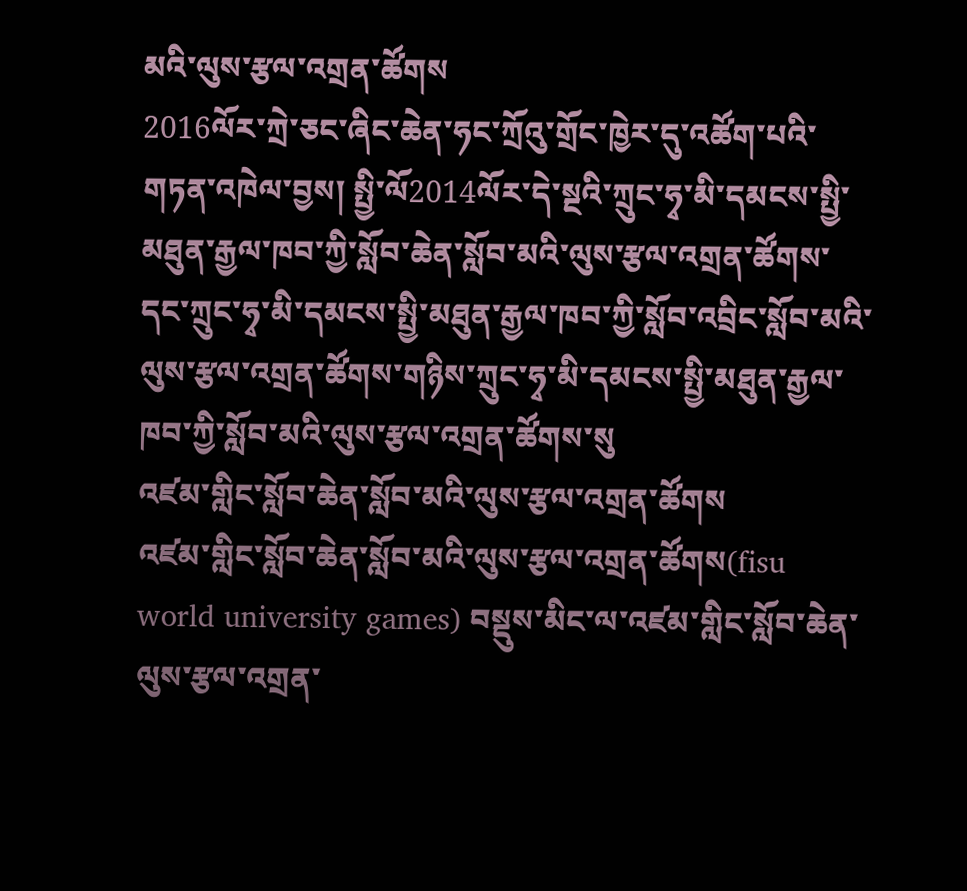མའི་ལུས་རྩལ་འགྲན་ཚོགས
2016ལོར་ཀྲེ་ཅང་ཞིང་ཆེན་ཧང་ཀྲོའུ་གྲོང་ཁྱེར་དུ་འཚོག་པའི་གཏན་འཁེལ་བྱས། སྤྱི་ལོ2014ལོར་དེ་སྔའི་ཀྲུང་ཧྭ་མི་དམངས་སྤྱི་མཐུན་རྒྱལ་ཁབ་ཀྱི་སློབ་ཆེན་སློབ་མའི་ལུས་རྩལ་འགྲན་ཚོགས་དང་ཀྲུང་ཧྭ་མི་དམངས་སྤྱི་མཐུན་རྒྱལ་ཁབ་ཀྱི་སློབ་འབྲིང་སློབ་མའི་ལུས་རྩལ་འགྲན་ཚོགས་གཉིས་ཀྲུང་ཧྭ་མི་དམངས་སྤྱི་མཐུན་རྒྱལ་ཁབ་ཀྱི་སློབ་མའི་ལུས་རྩལ་འགྲན་ཚོགས་སུ
འཛམ་གླིང་སློབ་ཆེན་སློབ་མའི་ལུས་རྩལ་འགྲན་ཚོགས
འཛམ་གླིང་སློབ་ཆེན་སློབ་མའི་ལུས་རྩལ་འགྲན་ཚོགས(fisu world university games) བསྡུས་མིང་ལ་འཛམ་གླིང་སློབ་ཆེན་ལུས་རྩལ་འགྲན་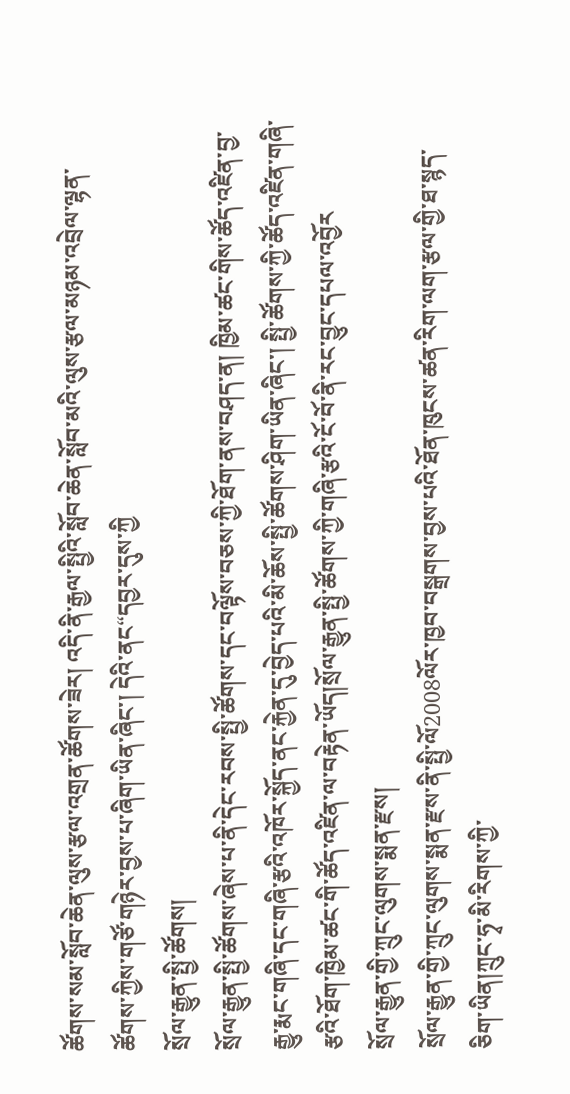ཚོགས་སམ་སློབ་ཆེན་ལུས་རྩལ་འགྲན་ཚོགས་ཟེར། འདི་ནི་རྒྱལ་སྤྱིའི་སློབ་ཆེན་སློབ་མའི་ལུས་རྩལ་མཉམ་འབྲེལ་ལྷན་ཚོགས་ཀྱིས་གཙོ་གཉེར་བྱས་པ་ཞིག་ཡིན་ཞིང་། དེའི་ནང“དབྱར་དུས་ཀྱི
སྲོལ་རྒྱུན་སྤྱི་ཚོགས།
སྲོལ་རྒྱུན་སྤྱི་ཚོགས་ཞེས་པ་ནི་དེང་རབས་སྤྱི་ཚོགས་དང་བལྟོས་བཅས་ཀྱི་ཐོག་ནས་བཤད་ན། ཁྱིམ་ཚང་གིས་ཚོད་འཛིན་བྱ་རྒྱུ་རྨང་གཞི་དང་གཞི་རྩའི་འཁོར་སྐྱོད་ནང་རྐྱེན་དུ་བྱེད་པའི་མི་ཆོས་སྤྱི་ཚོགས་ཤིག་ཡིན་ཞིང་། སྤྱི་ཚོགས་ཀྱི་ཚོད་འཛིན་གཞི་རྩའི་ཐོག་ཁྱིམ་ཚང་གི་ཚོད་འཛིན་ལ་བརྟེན་ཡོད།སྲོལ་རྒྱུན་སྤྱི་ཚོགས་ཀྱི་གཞི་རྩའི་ངོ་བོ་ནི་རང་བྱུང་དཔལ་འབྱོར
སྲོལ་རྒྱུན་གྱི་ཀྲུང་ལུགས་སྨན་རྫས།
སྲོལ་རྒྱུན་གྱི་ཀྲུང་ལུགས་སྨན་རྫས་ནི་སྤྱི་ལོ2008ལོར་ཁྱབ་བསྒྲགས་བྱས་པའི་ཐོན་ཁུངས་ཚན་རིག་ལག་རྩལ་གྱི་ཐ་སྙད་ཅིག་ཡིན།ཀྲུང་ཧྭ་མི་རིགས་ཀྱི་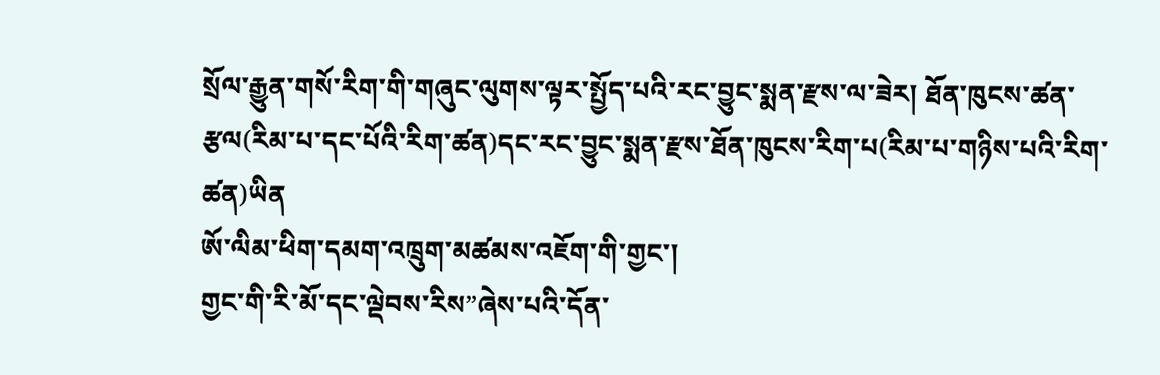སྲོལ་རྒྱུན་གསོ་རིག་གི་གཞུང་ལུགས་ལྟར་སྤྱོད་པའི་རང་བྱུང་སྨན་རྫས་ལ་ཟེར། ཐོན་ཁུངས་ཚན་རྩལ(རིམ་པ་དང་པོའི་རིག་ཚན)དང་རང་བྱུང་སྨན་རྫས་ཐོན་ཁུངས་རིག་པ(རིམ་པ་གཉིས་པའི་རིག་ཚན)ཡིན
ཨོ་ལིམ་ཕིག་དམག་འཁྲུག་མཚམས་འཇོག་གི་གྱང་།
གྱང་གི་རི་མོ་དང་ལྡེབས་རིས”ཞེས་པའི་དོན་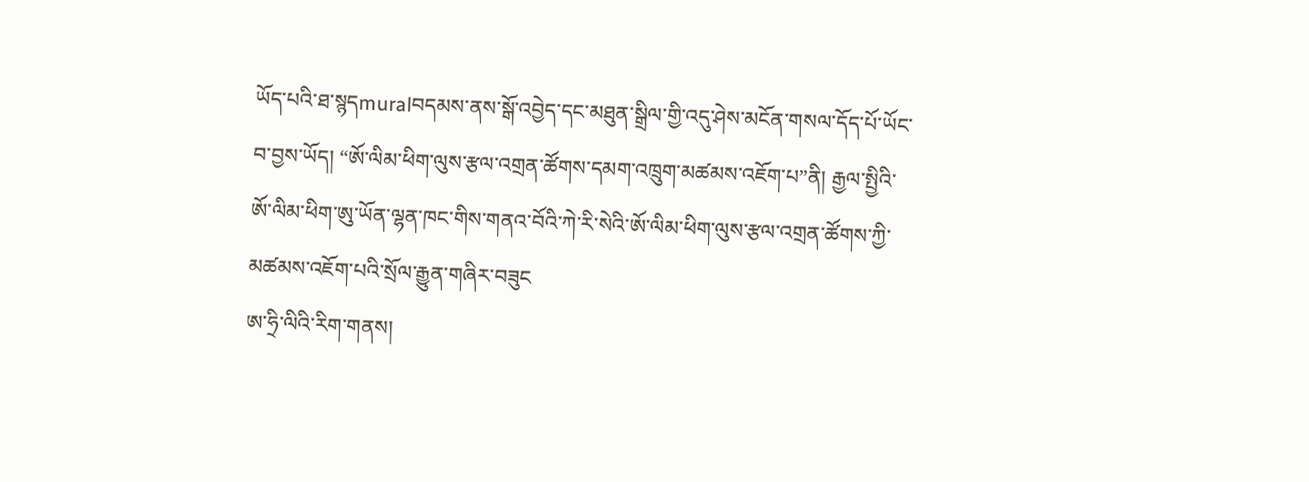ཡོད་པའི་ཐ་སྙདmuralབདམས་ནས་སྒོ་འབྱེད་དང་མཐུན་སྒྲིལ་གྱི་འདུ་ཤེས་མངོན་གསལ་དོད་པོ་ཡོང་བ་བྱས་ཡོད། “ཨོ་ལིམ་ཕིག་ལུས་རྩལ་འགྲན་ཚོགས་དམག་འཁྲུག་མཚམས་འཇོག་པ”ནི། རྒྱལ་སྤྱིའི་ཨོ་ལིམ་ཕིག་ཨུ་ཡོན་ལྷན་ཁང་གིས་གནའ་བོའི་ཀེ་རི་སེའི་ཨོ་ལིམ་ཕིག་ལུས་རྩལ་འགྲན་ཚོགས་ཀྱི་མཚམས་འཇོག་པའི་སྲོལ་རྒྱུན་གཞིར་བཟུང
ཨ་ཧྲི་ལིའི་རིག་གནས།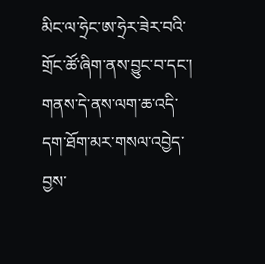མིང་ལ་ཧྲེང་ཨ་ཧྲེར་ཟེར་བའི་གྲོང་ཚོ་ཞིག་ནས་བྱུང་བ་དང་། གནས་དེ་ནས་ལག་ཆ་འདི་དག་ཐོག་མར་གསལ་འབྱེད་བྱས་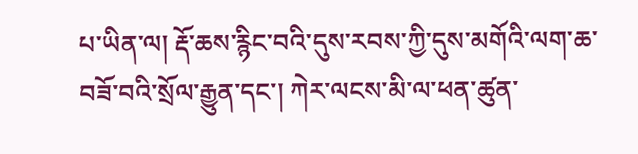པ་ཡིན་ལ། རྡོ་ཆས་རྙིང་བའི་དུས་རབས་ཀྱི་དུས་མགོའི་ལག་ཆ་བཟོ་བའི་སྲོལ་རྒྱུན་དང་། ཀེར་ལངས་མི་ལ་ཕན་ཚུན་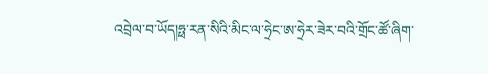འབྲེལ་བ་ཡོད།ཧྥ་རན་སིའི་མིང་ལ་ཧྲེང་ཨ་ཧྲེར་ཟེར་བའི་གྲོང་ཚོ་ཞིག་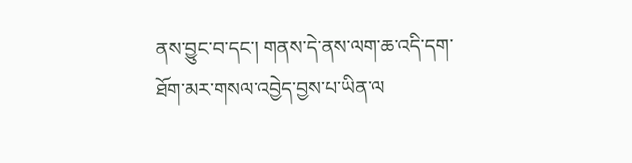ནས་བྱུང་བ་དང་། གནས་དེ་ནས་ལག་ཆ་འདི་དག་ཐོག་མར་གསལ་འབྱེད་བྱས་པ་ཡིན་ལ